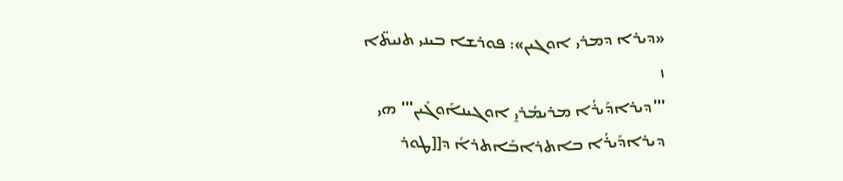«ܕܝܪܐ ܕܡܪܝ ܐܘܓܝܢ»: ܦܘܪܫܐ ܒܝܢܝ ܬܢܝܬ̈ܐ
ܙ
'''ܕܝܪܐܕܰܝܪܳܐ ܡܪܝܡܳܪܝ̱ ܐܘܓܝܢܐܰܘܓܺܝܢ''' ܗܝ ܕܝܪܐܕܰܝܪܳܐ ܒܐܬܪܐܒܰܐܬܪܐܳ ܕ[[ܛܘܪ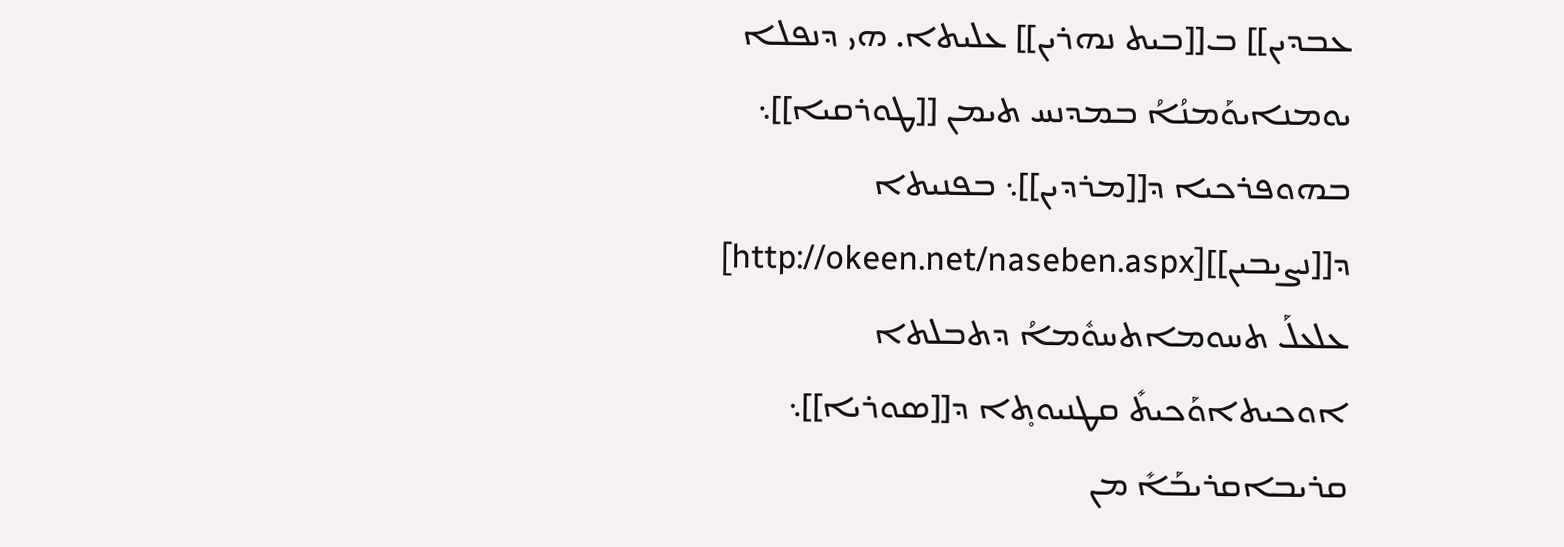ܥܒܕܝܢ]] ܒ[[ܒܝܬ ܢܗܪܝܢ]] ܥܠܝܬܐ. ܗܝ ܕܢܦܠܐ ܝܘܡܢܐܝܘܰܡܢܳܐܳ ܒܡܕܢܚ ܬܝܡܢ [[ܛܘܪܩܝܐ]]܆ ܒܗܘܦܪܟܝܐ ܕ[[ܡܪܕܝܢ]]܆ ܒܦܢܝܬܐ ܕ[[ܢܨܝܒܝܢ]][http://okeen.net/naseben.aspx] ܥܠܥܠܰ ܬܚܘܡܐܬܚܘܽܡܐܳ ܕܬܒܠܬܐ ܐܘܟܝܬܐܘܰܟܝܬܺ ܩܛܢܝܘܬ̥ܐ ܕ[[ܣܘܪܝܐ]]܆ ܩܪܝܒܐܩܪܝܒܰܐܺ ܡܢ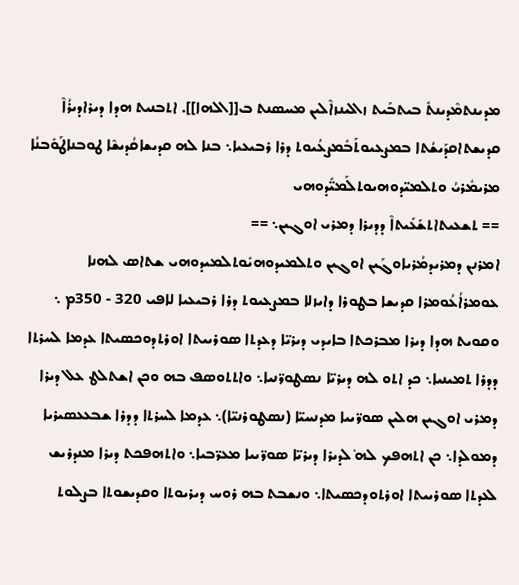ܡܕܝܢܬܡܶܕܝܢܬܺ ܒܝܬܒܰܝܬ ܙܐܠܝܢܙܐܶܠܝܢ ܡܚܣܢܬ ܒ[[ܐܠܗܐ]]. ܐܬܒܢܝܬ ܗܕܐ ܕܝܪܐܕܝܪܳܐܶ ܩܕܝܫܬܐܩܕܰܝܫܳܬܐ ܒܡܨܥܝܘܬܰܒܺܡܨܥܳܝܘܬ ܕܪܐ ܪܒܝܥܝܐ܆ ܒܢܐ ܠܗ ܩܕܝܫܐܩܳܕܝܫܶܐ ܛܘܒܢܐܛܰܘܺܒܢܳܐ ܡܪܝܡܽܪܝܳ ܘܬܠܡܝ̈ܕܘܗܝܘܬܠܰܡܝ̈ܺܕܘܗܝ
== ܬܫܥܝܬܐܬܫܰܥܺܝܬܐܶ ܕܕܝܪܐ ܕܡܪܝ ܐܘܓܝܢ܆ ==
ܐܡܪܢܢ ܕܡܪܝܕܡܳܪܝܐܘܓܰܝܢ ܐܘܓܝܢ ܘܬܠܡܝܕܘܗܝܺܘܬܠܡܝܕܘܗܝ ܫܬܐܣ ܠܗܢܐ ܥܘܡܪܐܳܥܳܘܡܪܐ ܩܕܝܫܐ ܒܛܘܪܐ ܕܐܝܙܠܐ ܒܡܨܥܝܘܬ ܕܪܐ ܪܒܝܥܝܐ ܠܐܦܝ 320 - 350ܡ ܆ ܘܩܘܝܬ ܗܕܐ ܕܝܪܐ ܡܒܪܟܬܐ ܒܐܝܕܝ ܕܝܪܝ̈ܐ ܕܥܕܬܐ ܣܘܪܝܝܬܐ ܐܘܪܬܕܘܟܣܝܬܐ ܥܕܡܐ ܠܚܪܬܐ ܕܕܪܐ ܬܡܝܢܝܐ܆ ܟܕ ܐܬܘ ܠܗ ܕܝܪܝ̈ܐ ܢܣܛܘܪ̈ܢܝܐ܆ ܘܐܬܬܘܣܦ ܒܗ ܘܟܢ ܐܫܬܠܛ ܥܠ ܕܝܪܐ ܕܡܪܝ ܐܘܓܝܢ ܗܠܝܢ ܣܘܪ̈ܝܝܐ ܡܕܢܚܝ̈ܐ (ܢܣܛܘܪܢܝ̈ܐ)܆ ܥܕܡܐ ܠܚܪܬܐ ܕܕܪܐ ܫܒܥܥܣܝܪܝܐ ܕܡܘܠܕܐ܆ ܟܢ ܐܬܗܦܟ ܠܗ̊ ܠܕܝܪܐ ܕܝܪܝ̈ܐ ܣܘܪ̈ܝܝܐ ܡܥܪ̈ܒܝܐ܆ ܘܐܬܗܦܟܬ ܕܝܪܐ ܡܢܕܪܝܫ ܠܥܕܬܐ ܣܘܪܝܝܬܐ ܐܘܪܬܘܕܟܣܝܬܐ܆ ܘܢܫܒܬ ܒܗ ܪܘܚ ܕܝܪܝܘܬܐ ܘܩܕܝܫܘܬܐ ܒܨܠܘܬ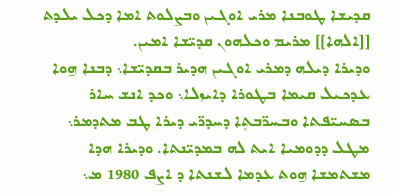ܩܕܝܫܐ ܛܘܒܢܐ ܡܪܝ ܐܘܓܝܢ ܘܒܨܠܘܬ ܐܡܐ ܕܟܠ ܝܠܕܬ [[ܐܠܗܐ]] ܡܪܝܡ ܘܟܠܗܘܢ ܩܕܝ̈ܫܐ ܐܡܝܢ.
ܘܕܝܪܐ ܕܝܠܗ ܕܡܪܝ ܐܘܓܝܢ ܗܕܝܪ ܒܩܕܝ̈ܫܐ܆ ܕܒܢܐ ܗ̱ܘܐ ܥܕܟܝܠ ܩܝܡܐ ܒܛܘܪܐ ܕܐܝܙܠܐ܆ ܘܟܕ ܐܢܫ ܚܐܪ ܒܣܚܝ̈ܦܬܐ ܘܒܚܪ̈ܒܬ̥ܐ ܕܚܕܪ̈ܝ ܕܝܪܐ ܛܒ ܡܬܕܡܪ܆ ܡܛܠ ܕܕܘܡܝܐ ܐܝܬ ܠܗ ܒܡܕܝ̈ܢܬܐ. ܘܕܝܪܐ ܗܕܐ ܡܫܬܡܫܐ ܗ̱ܘܬ ܥܕܡܐ ܠܫܢܬܐ ܕ ܐܨܦ 1980 ܡ܆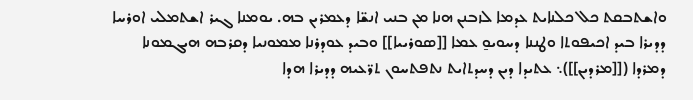ܘܐܫܬܒܩܬ ܟܠ ܟܠܢܐܝܬ ܥܕܡܐ ܠܙܒܢܢ ܗܢܐ ܡܢ ܒܢܝ ܐܢܫ̈ܐ ܕܥܡܪܝܢ ܒܗ. ܝܘܡܢܐ ܓܝܪ ܐܫܬܡܠܝ ܐܘܪܚܐ ܕܕܝܪܐ ܒܝܕ ܐܟܝܦܘܬܐ ܘܛܢܢܐ ܕܚܘܝܘ̱ ܥܡܐ [[ܣܘܪܝܝܐ]] ܘܒܝܕ ܥܘܕܪܢܐ ܡܡܘܢܝܐ ܕܩܪܒܗ ܗܝܓܡܘܢܐ ܕܡܪܕܐ ([[ܡܪܕܝܢ]])܆ ܥܬܝܕܐ ܕܝܢ ܕܚܕܬܐܝܬ ܢܬܦܬܚܘܢ ܬܪ̈ܥܝܗ ܕܕܝܪܐ ܗܕܐ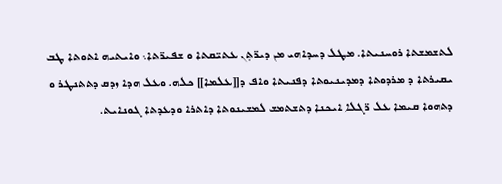ܠܬܫܡܫܬܐ ܪܘܚܢܝܬܐ. ܡܛܠ ܕܚܕܐܗܝ ܡܢ ܕܝܪ̈ܬ̥ܢ ܥܬܝ̈ܩܬܐ ܘ ܫܦܝܪ̈ܬܐ܆ ܘܐܝܬܝܗ ܐܬܘܬܐ ܛܒ ܝܩܝܪܬܐ ܕ ܡܪܕܘܬܐ ܕܡܕܝܢܝܘܬܐ ܕܦܢܝܬܐ ܘܐܦ ܕ[[ܥܠܡܐ]] ܟܠܗ. ܘܥܠ ܗܕܐ ܙܕܩ ܕܬܬܢܛܪ ܘ ܕܬܗܘܐ ܩܝܡܐ ܥܠ ܪ̈ܓܠܐ ܐܝܟܢܐ ܕܬܫܬܡܫ ܠܡܫܝܢܘܬܐ ܕܐܬܪܐ ܘܕܥܕܬܐ ܓܘܢܐܝܬ.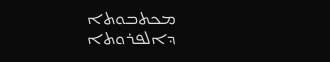ܡܟܬܒܘܬܐ ܕܐܠܦܪܘܬܐ